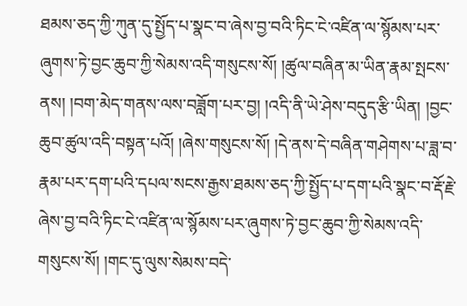ཐམས་ཅད་ཀྱི་ཀུན་དུ་སྤྱོད་པ་སྣང་བ་ཞེས་བྱ་བའི་ཏིང་ངེ་འཛིན་ལ་སྙོམས་པར་ཞུགས་ཏེ་བྱང་ཆུབ་ཀྱི་སེམས་འདི་གསུངས་སོ། །ཚུལ་བཞིན་མ་ཡིན་རྣམ་སྤངས་ནས། །བག་མེད་གནས་ལས་བཟློག་པར་བྱ། །འདི་ནི་ཡེ་ཤེས་བདུད་རྩི་ཡིན། །བྱང་ཆུབ་ཚུལ་འདི་བསྟན་པའོ། །ཞེས་གསུངས་སོ། །དེ་ནས་དེ་བཞིན་གཤེགས་པ་ཟླ་བ་རྣམ་པར་དག་པའི་དཔལ་སངས་རྒྱས་ཐམས་ཅད་ཀྱི་སྤྱོད་པ་དག་པའི་སྣང་བ་རྡོ་རྗེ་ཞེས་བྱ་བའི་ཏིང་ངེ་འཛིན་ལ་སྙོམས་པར་ཞུགས་ཏེ་བྱང་ཆུབ་ཀྱི་སེམས་འདི་གསུངས་སོ། །གང་དུ་ལུས་སེམས་བདེ་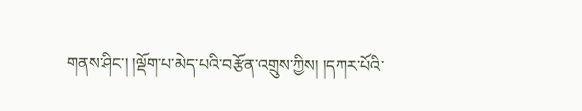གནས་ཤིང་། །ལྡོག་པ་མེད་པའི་བརྩོན་འགྲུས་ཀྱིས། །དཀར་པོའི་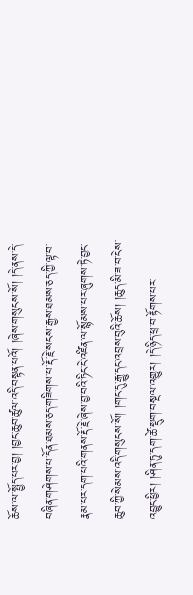ཆོས་ལ་སྤྱོད་པར་བྱ། །བྱང་ཆུབ་ཚུལ་འདི་བསྟན་པའོ། །ཞེས་གསུངས་སོ། །དེ་ནས་དེ་བཞིན་གཤེགས་པ་དོན་ཐམས་ཅད་གཟིགས་པ་རྡོ་རྗེ་སངས་རྒྱས་ཐམས་ཅད་ཀྱི་ལྟ་བ་རྣམ་པར་དག་པའི་གནས་རྡོ་རྗེ་ཞེས་བྱ་བའི་ཏིང་ངེ་འཛིན་ལ་སྙོམས་པར་ཞུགས་ཏེ་བྱང་ཆུབ་ཀྱི་སེམས་འདི་གསུངས་སོ། །གང་དུ་རྒྱུ་དང་འབྲས་བུའི་ཆོས། །ཆུད་མི་ཟ་བ་ངེས་འབྱུང་ཕྱིར། །ཤིན་ཏུ་དག་ཚེ་སྡུག་བསྔལ་འགྱུར། །དེ་ཉིད་ཕྲ་བ་རྟོགས་པར་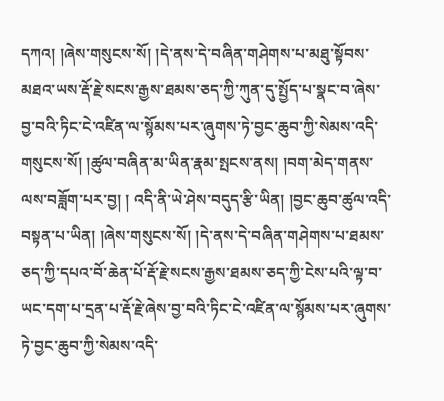དཀའ། །ཞེས་གསུངས་སོ། །དེ་ནས་དེ་བཞིན་གཤེགས་པ་མཐུ་སྟོབས་མཐའ་ཡས་རྡོ་རྗེ་སངས་རྒྱས་ཐམས་ཅད་ཀྱི་ཀུན་དུ་སྤྱོད་པ་སྣང་བ་ཞེས་བྱ་བའི་ཏིང་ངེ་འཛིན་ལ་སྙོམས་པར་ཞུགས་ཏེ་བྱང་ཆུབ་ཀྱི་སེམས་འདི་གསུངས་སོ། །ཚུལ་བཞིན་མ་ཡིན་རྣམ་སྤངས་ནས། །བག་མེད་གནས་ལས་བཟློག་པར་བྱ། ། འདི་ནི་ཡེ་ཤེས་བདུད་རྩི་ཡིན། །བྱང་ཆུབ་ཚུལ་འདི་བསྟན་པ་ཡིན། །ཞེས་གསུངས་སོ། །དེ་ནས་དེ་བཞིན་གཤེགས་པ་ཐམས་ཅད་ཀྱི་དཔའ་བོ་ཆེན་པོ་རྡོ་རྗེ་སངས་རྒྱས་ཐམས་ཅད་ཀྱི་ངེས་པའི་ལྟ་བ་ཡང་དག་པ་དྲན་པ་རྡོ་རྗེ་ཞེས་བྱ་བའི་ཏིང་ངེ་འཛིན་ལ་སྙོམས་པར་ཞུགས་ཏེ་བྱང་ཆུབ་ཀྱི་སེམས་འདི་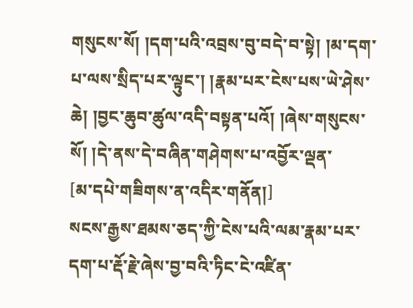གསུངས་སོ། །དག་པའི་འབྲས་བུ་བདེ་བ་སྟེ། །མ་དག་པ་ལས་སྲིད་པར་ལྟུང་། །རྣམ་པར་ངེས་པས་ཡེ་ཤེས་ཆེ། །བྱང་ཆུབ་ཚུལ་འདི་བསྟན་པའོ། །ཞེས་གསུངས་སོ། །དེ་ནས་དེ་བཞིན་གཤེགས་པ་འབྱོར་ལྡན་
[མ་དཔེ་གཟིགས་ན་འདིར་གནོན།]
སངས་རྒྱས་ཐམས་ཅད་ཀྱི་ངེས་པའི་ལམ་རྣམ་པར་དག་པ་རྡོ་རྗེ་ཞེས་བྱ་བའི་ཏིང་ངེ་འཛིན་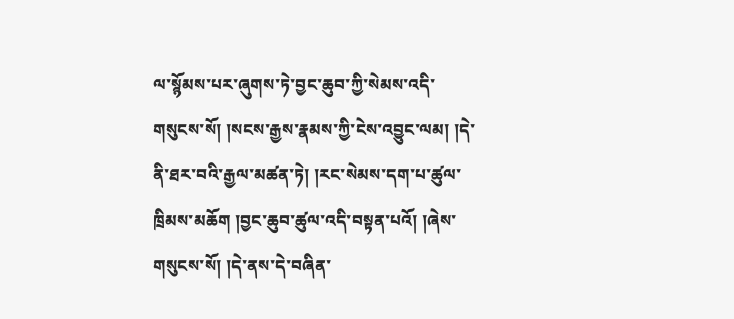ལ་སྙོམས་པར་ཞུགས་ཏེ་བྱང་ཆུབ་ཀྱི་སེམས་འདི་གསུངས་སོ། །སངས་རྒྱས་རྣམས་ཀྱི་ངེས་འབྱུང་ལམ། །དེ་ནི་ཐར་བའི་རྒྱལ་མཚན་ཏེ། །རང་སེམས་དག་པ་ཚུལ་ཁྲིམས་མཆོག །བྱང་ཆུབ་ཚུལ་འདི་བསྟན་པའོ། །ཞེས་གསུངས་སོ། །དེ་ནས་དེ་བཞིན་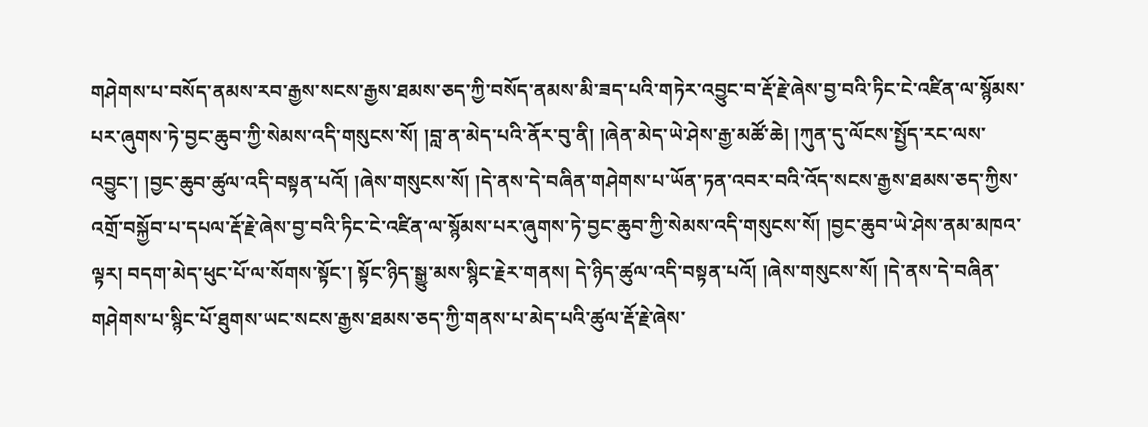གཤེགས་པ་བསོད་ནམས་རབ་རྒྱས་སངས་རྒྱས་ཐམས་ཅད་ཀྱི་བསོད་ནམས་མི་ཟད་པའི་གཏེར་འབྱུང་བ་རྡོ་རྗེ་ཞེས་བྱ་བའི་ཏིང་ངེ་འཛིན་ལ་སྙོམས་པར་ཞུགས་ཏེ་བྱང་ཆུབ་ཀྱི་སེམས་འདི་གསུངས་སོ། །བླ་ན་མེད་པའི་ནོར་བུ་ནི། །ཞེན་མེད་ཡེ་ཤེས་རྒྱ་མཚོ་ཆེ། །ཀུན་དུ་ལོངས་སྤྱོད་རང་ལས་འབྱུང་། །བྱང་ཆུབ་ཚུལ་འདི་བསྟན་པའོ། །ཞེས་གསུངས་སོ། །དེ་ནས་དེ་བཞིན་གཤེགས་པ་ཡོན་ཏན་འབར་བའི་འོད་སངས་རྒྱས་ཐམས་ཅད་ཀྱིས་འགྲོ་བསྐྱོབ་པ་དཔལ་རྡོ་རྗེ་ཞེས་བྱ་བའི་ཏིང་ངེ་འཛིན་ལ་སྙོམས་པར་ཞུགས་ཏེ་བྱང་ཆུབ་ཀྱི་སེམས་འདི་གསུངས་སོ། །བྱང་ཆུབ་ཡེ་ཤེས་ནམ་མཁའ་ལྟར། བདག་མེད་ཕུང་པོ་ལ་སོགས་སྟོང་། སྟོང་ཉིད་སྒྱུ་མས་སྙིང་རྗེར་གནས། དེ་ཉིད་ཚུལ་འདི་བསྟན་པའོ། །ཞེས་གསུངས་སོ། །དེ་ནས་དེ་བཞིན་གཤེགས་པ་སྙིང་པོ་ཐུགས་ཡང་སངས་རྒྱས་ཐམས་ཅད་ཀྱི་གནས་པ་མེད་པའི་ཚུལ་རྡོ་རྗེ་ཞེས་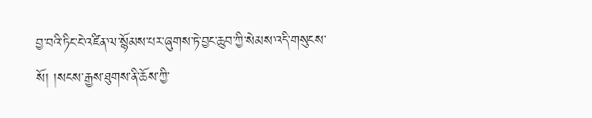བྱ་བའི་ཏིང་ངེ་འཛིན་ལ་སྙོམས་པར་ཞུགས་ཏེ་བྱང་ཆུབ་ཀྱི་སེམས་འདི་གསུངས་སོ། །སངས་རྒྱས་ཐུགས་ནི་ཆོས་ཀྱི་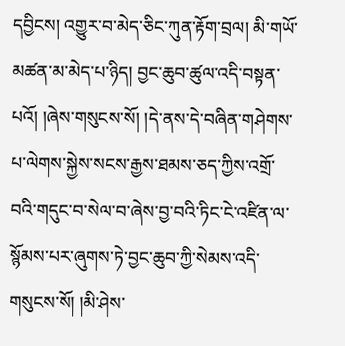དབྱིངས། འགྱུར་བ་མེད་ཅིང་ཀུན་རྟོག་བྲལ། མི་གཡོ་མཚན་མ་མེད་པ་ཉིད། བྱང་ཆུབ་ཚུལ་འདི་བསྟན་པའོ། །ཞེས་གསུངས་སོ། །དེ་ནས་དེ་བཞིན་གཤེགས་པ་ལེགས་སྐྱེས་སངས་རྒྱས་ཐམས་ཅད་ཀྱིས་འགྲོ་བའི་གདུང་བ་སེལ་བ་ཞེས་བྱ་བའི་ཏིང་ངེ་འཛིན་ལ་སྙོམས་པར་ཞུགས་ཏེ་བྱང་ཆུབ་ཀྱི་སེམས་འདི་གསུངས་སོ། །མི་ཤེས་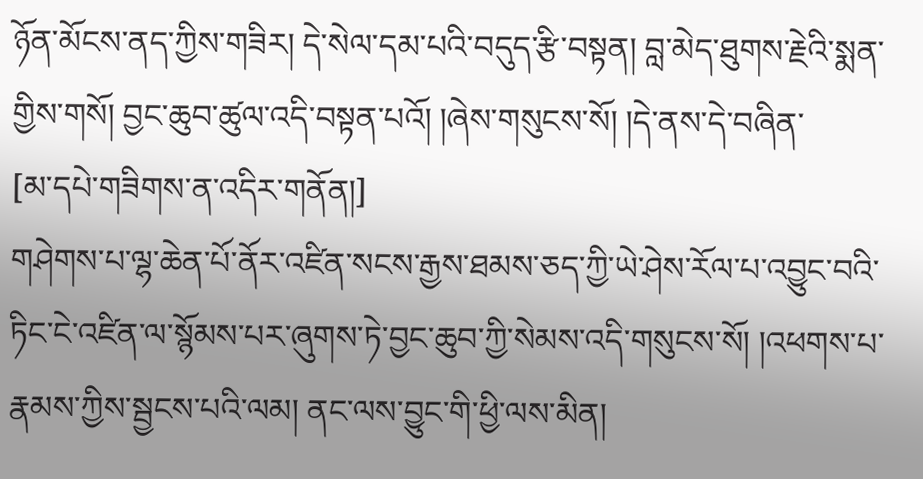ཉོན་མོངས་ནད་ཀྱིས་གཟིར། དེ་སེལ་དམ་པའི་བདུད་རྩི་བསྟན། བླ་མེད་ཐུགས་རྗེའི་སྨན་གྱིས་གསོ། བྱང་ཆུབ་ཚུལ་འདི་བསྟན་པའོ། །ཞེས་གསུངས་སོ། །དེ་ནས་དེ་བཞིན་
[མ་དཔེ་གཟིགས་ན་འདིར་གནོན།]
གཤེགས་པ་ལྷ་ཆེན་པོ་ནོར་འཛིན་སངས་རྒྱས་ཐམས་ཅད་ཀྱི་ཡེ་ཤེས་རོལ་པ་འབྱུང་བའི་ཏིང་ངེ་འཛིན་ལ་སྙོམས་པར་ཞུགས་ཏེ་བྱང་ཆུབ་ཀྱི་སེམས་འདི་གསུངས་སོ། །འཕགས་པ་རྣམས་ཀྱིས་སྦྱངས་པའི་ལམ། ནང་ལས་བྱུང་གི་ཕྱི་ལས་མིན།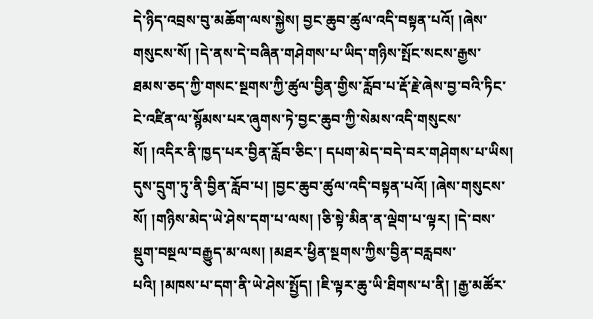དེ་ཉིད་འབྲས་བུ་མཆོག་ལས་སྐྱེས། བྱང་ཆུབ་ཚུལ་འདི་བསྟན་པའོ། །ཞེས་གསུངས་སོ། །དེ་ནས་དེ་བཞིན་གཤེགས་པ་ཡིད་གཉིས་སྤོང་སངས་རྒྱས་ཐམས་ཅད་ཀྱི་གསང་སྔགས་ཀྱི་ཚུལ་བྱིན་གྱིས་རློབ་པ་རྡོ་རྗེ་ཞེས་བྱ་བའི་ཏིང་ངེ་འཛིན་ལ་སྙོམས་པར་ཞུགས་ཏེ་བྱང་ཆུབ་ཀྱི་སེམས་འདི་གསུངས་སོ། །འདིར་ནི་ཁྱད་པར་བྱིན་རློབ་ཅིང་། དཔག་མེད་བདེ་བར་གཤེགས་པ་ཡིས། དུས་དྲུག་ཏུ་ནི་བྱིན་རློབ་པ། །བྱང་ཆུབ་ཚུལ་འདི་བསྟན་པའོ། །ཞེས་གསུངས་སོ། །གཉིས་མེད་ཡེ་ཤེས་དག་པ་ལས། །ཅི་སྟེ་མིན་ན་ལྡེག་པ་ལྟར། །དེ་བས་སྡུག་བསྔལ་བརྒྱུད་མ་ལས། །མཐར་ཕྱིན་སྔགས་ཀྱིས་བྱིན་བརླབས་པའི། །མཁས་པ་དག་ནི་ཡེ་ཤེས་སྤྱོད། །ཇི་ལྟར་ཆུ་ཡི་ཐིགས་པ་ནི། །རྒྱ་མཚོར་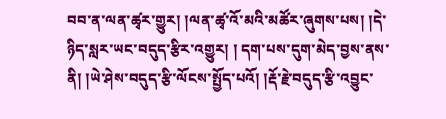བབ་ན་ལན་ཚྭར་གྱུར། །ལན་ཚྭ་འོ་མའི་མཚོར་ཞུགས་པས། །དེ་ཉིད་སླར་ཡང་བདུད་རྩིར་འགྱུར། ། དག་པས་དུག་མེད་བྱས་ནས་ནི། །ཡེ་ཤེས་བདུད་རྩི་ལོངས་སྤྱོད་པའོ། །རྡོ་རྗེ་བདུད་རྩི་འབྱུང་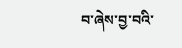བ་ཞེས་བྱ་བའི་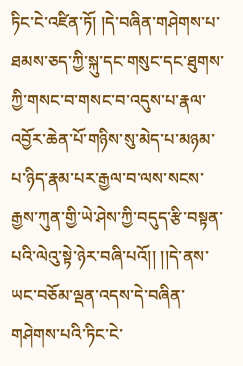ཏིང་ངེ་འཛིན་ཏོ། །དེ་བཞིན་གཤེགས་པ་ཐམས་ཅད་ཀྱི་སྐུ་དང་གསུང་དང་ཐུགས་ཀྱི་གསང་བ་གསང་བ་འདུས་པ་རྣལ་འབྱོར་ཆེན་པོ་གཉིས་སུ་མེད་པ་མཉམ་པ་ཉིད་རྣམ་པར་རྒྱལ་བ་ལས་སངས་རྒྱས་ཀུན་གྱི་ཡེ་ཤེས་ཀྱི་བདུད་རྩི་བསྟན་པའི་ལེའུ་སྟེ་ཉེར་བཞི་པའོ།། །།དེ་ནས་ཡང་བཅོམ་ལྡན་འདས་དེ་བཞིན་གཤེགས་པའི་ཏིང་ངེ་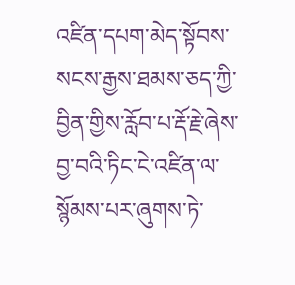འཛིན་དཔག་མེད་སྟོབས་སངས་རྒྱས་ཐམས་ཅད་ཀྱི་བྱིན་གྱིས་རློབ་པ་རྡོ་རྗེ་ཞེས་བྱ་བའི་ཏིང་ངེ་འཛིན་ལ་སྙོམས་པར་ཞུགས་ཏེ་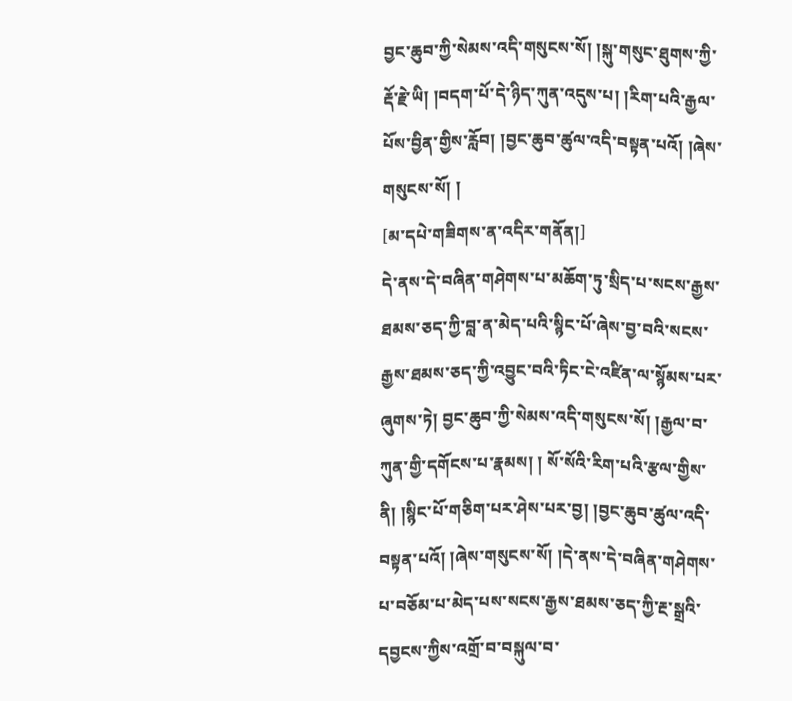བྱང་ཆུབ་ཀྱི་སེམས་འདི་གསུངས་སོ། །སྐུ་གསུང་ཐུགས་ཀྱི་རྡོ་རྗེ་ཡི། །བདག་པོ་དེ་ཉིད་ཀུན་འདུས་པ། །རིག་པའི་རྒྱལ་པོས་བྱིན་གྱིས་རློབ། །བྱང་ཆུབ་ཚུལ་འདི་བསྟན་པའོ། །ཞེས་གསུངས་སོ། །
[མ་དཔེ་གཟིགས་ན་འདིར་གནོན།]
དེ་ནས་དེ་བཞིན་གཤེགས་པ་མཆོག་ཏུ་སྲིད་པ་སངས་རྒྱས་ཐམས་ཅད་ཀྱི་བླ་ན་མེད་པའི་སྙིང་པོ་ཞེས་བྱ་བའི་སངས་རྒྱས་ཐམས་ཅད་ཀྱི་འབྱུང་བའི་ཏིང་ངེ་འཛིན་ལ་སྙོམས་པར་ཞུགས་ཏེ། བྱང་ཆུབ་ཀྱི་སེམས་འདི་གསུངས་སོ། །རྒྱལ་བ་ཀུན་གྱི་དགོངས་པ་རྣམས། ། སོ་སོའི་རིག་པའི་རྩལ་གྱིས་ནི། །སྙིང་པོ་གཅིག་པར་ཤེས་པར་བྱ། །བྱང་ཆུབ་ཚུལ་འདི་བསྟན་པའོ། །ཞེས་གསུངས་སོ། །དེ་ནས་དེ་བཞིན་གཤེགས་པ་བཅོམ་པ་མེད་པས་སངས་རྒྱས་ཐམས་ཅད་ཀྱི་རྔ་སྒྲའི་དབྱངས་ཀྱིས་འགྲོ་བ་བསྐུལ་བ་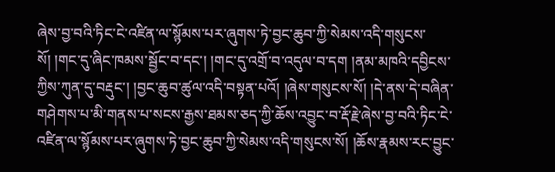ཞེས་བྱ་བའི་ཏིང་ངེ་འཛིན་ལ་སྙོམས་པར་ཞུགས་ཏེ་བྱང་ཆུབ་ཀྱི་སེམས་འདི་གསུངས་སོ། །གང་དུ་ཞིང་ཁམས་སྦྱོང་བ་དང་། །གང་དུ་འགྲོ་བ་འདུལ་བ་དག །ནམ་མཁའི་དབྱིངས་ཀྱིས་ཀུན་དུ་བརྡུང་། །བྱང་ཆུབ་ཚུལ་འདི་བསྟན་པའོ། །ཞེས་གསུངས་སོ། །དེ་ནས་དེ་བཞིན་གཤེགས་པ་མི་གནས་པ་སངས་རྒྱས་ཐམས་ཅད་ཀྱི་ཆོས་འབྱུང་བ་རྡོ་རྗེ་ཞེས་བྱ་བའི་ཏིང་ངེ་འཛིན་ལ་སྙོམས་པར་ཞུགས་ཏེ་བྱང་ཆུབ་ཀྱི་སེམས་འདི་གསུངས་སོ། །ཆོས་རྣམས་རང་བྱུང་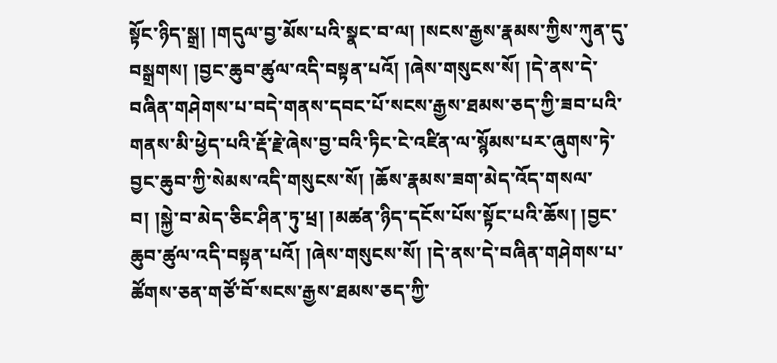སྟོང་ཉིད་སྒྲ། །གདུལ་བྱ་མོས་པའི་སྣང་བ་ལ། །སངས་རྒྱས་རྣམས་ཀྱིས་ཀུན་དུ་བསྒྲགས། །བྱང་ཆུབ་ཚུལ་འདི་བསྟན་པའོ། །ཞེས་གསུངས་སོ། །དེ་ནས་དེ་བཞིན་གཤེགས་པ་བདེ་གནས་དབང་པོ་སངས་རྒྱས་ཐམས་ཅད་ཀྱི་ཟབ་པའི་གནས་མི་ཕྱེད་པའི་རྡོ་རྗེ་ཞེས་བྱ་བའི་ཏིང་ངེ་འཛིན་ལ་སྙོམས་པར་ཞུགས་ཏེ་བྱང་ཆུབ་ཀྱི་སེམས་འདི་གསུངས་སོ། །ཆོས་རྣམས་ཟག་མེད་འོད་གསལ་བ། །སྐྱེ་བ་མེད་ཅིང་ཤིན་ཏུ་ཕྲ། །མཚན་ཉིད་དངོས་པོས་སྟོང་པའི་ཆོས། །བྱང་ཆུབ་ཚུལ་འདི་བསྟན་པའོ། །ཞེས་གསུངས་སོ། །དེ་ནས་དེ་བཞིན་གཤེགས་པ་ཚོགས་ཅན་གཙོ་བོ་སངས་རྒྱས་ཐམས་ཅད་ཀྱི་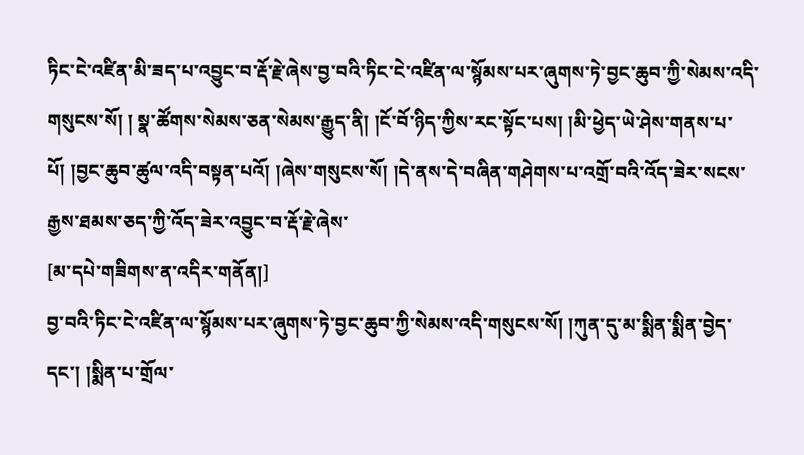ཏིང་ངེ་འཛིན་མི་ཟད་པ་འབྱུང་བ་རྡོ་རྗེ་ཞེས་བྱ་བའི་ཏིང་ངེ་འཛིན་ལ་སྙོམས་པར་ཞུགས་ཏེ་བྱང་ཆུབ་ཀྱི་སེམས་འདི་གསུངས་སོ། ། སྣ་ཚོགས་སེམས་ཅན་སེམས་རྒྱུད་ནི། །ངོ་བོ་ཉིད་ཀྱིས་རང་སྟོང་པས། །མི་ཕྱེད་ཡེ་ཤེས་གནས་པ་པོ། །བྱང་ཆུབ་ཚུལ་འདི་བསྟན་པའོ། །ཞེས་གསུངས་སོ། །དེ་ནས་དེ་བཞིན་གཤེགས་པ་འགྲོ་བའི་འོད་ཟེར་སངས་རྒྱས་ཐམས་ཅད་ཀྱི་འོད་ཟེར་འབྱུང་བ་རྡོ་རྗེ་ཞེས་
[མ་དཔེ་གཟིགས་ན་འདིར་གནོན།]
བྱ་བའི་ཏིང་ངེ་འཛིན་ལ་སྙོམས་པར་ཞུགས་ཏེ་བྱང་ཆུབ་ཀྱི་སེམས་འདི་གསུངས་སོ། །ཀུན་དུ་མ་སྨིན་སྨིན་བྱེད་དང་། །སྨིན་པ་གྲོལ་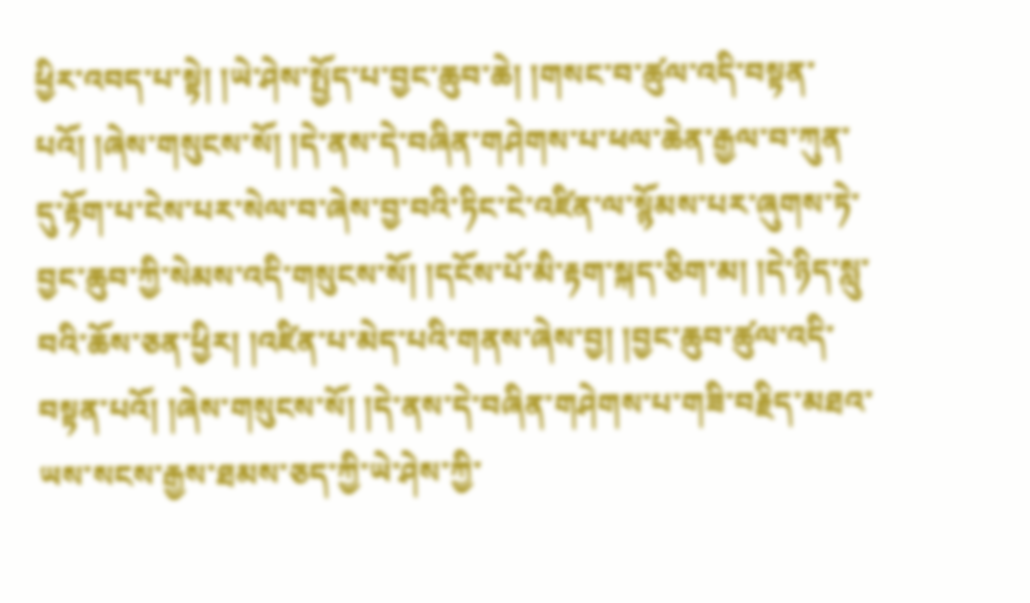ཕྱིར་འབད་པ་སྟེ། །ཡེ་ཤེས་སྤྱོད་པ་བྱང་ཆུབ་ཆེ། །གསང་བ་ཚུལ་འདི་བསྟན་པའོ། །ཞེས་གསུངས་སོ། །དེ་ནས་དེ་བཞིན་གཤེགས་པ་ཕལ་ཆེན་རྒྱལ་བ་ཀུན་དུ་རྟོག་པ་ངེས་པར་སེལ་བ་ཞེས་བྱ་བའི་ཏིང་ངེ་འཛིན་ལ་སྙོམས་པར་ཞུགས་ཏེ་བྱང་ཆུབ་ཀྱི་སེམས་འདི་གསུངས་སོ། །དངོས་པོ་མི་རྟག་སྐད་ཅིག་མ། །དེ་ཉིད་སླུ་བའི་ཆོས་ཅན་ཕྱིར། །འཛིན་པ་མེད་པའི་གནས་ཞེས་བྱ། །བྱང་ཆུབ་ཚུལ་འདི་བསྟན་པའོ། །ཞེས་གསུངས་སོ། །དེ་ནས་དེ་བཞིན་གཤེགས་པ་གཟི་བརྗིད་མཐའ་ཡས་སངས་རྒྱས་ཐམས་ཅད་ཀྱི་ཡེ་ཤེས་ཀྱི་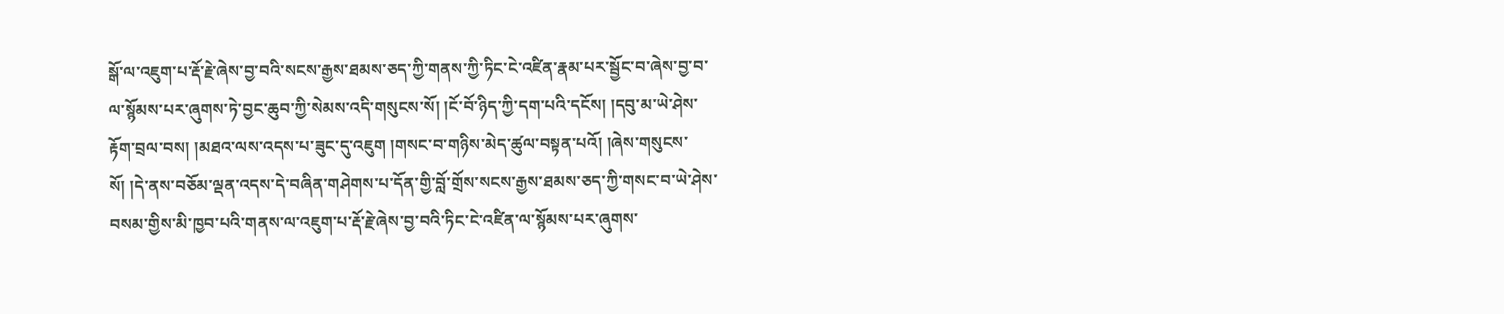སྒོ་ལ་འཇུག་པ་རྡོ་རྗེ་ཞེས་བྱ་བའི་སངས་རྒྱས་ཐམས་ཅད་ཀྱི་གནས་ཀྱི་ཏིང་ངེ་འཛིན་རྣམ་པར་སྦྱོང་བ་ཞེས་བྱ་བ་ལ་སྙོམས་པར་ཞུགས་ཏེ་བྱང་ཆུབ་ཀྱི་སེམས་འདི་གསུངས་སོ། །ངོ་བོ་ཉིད་ཀྱི་དག་པའི་དངོས། །དབུ་མ་ཡེ་ཤེས་རྟོག་བྲལ་བས། །མཐའ་ལས་འདས་པ་ཟུང་དུ་འཇུག །གསང་བ་གཉིས་མེད་ཚུལ་བསྟན་པའོ། །ཞེས་གསུངས་སོ། །དེ་ནས་བཅོམ་ལྡན་འདས་དེ་བཞིན་གཤེགས་པ་དོན་གྱི་བློ་གྲོས་སངས་རྒྱས་ཐམས་ཅད་ཀྱི་གསང་བ་ཡེ་ཤེས་བསམ་གྱིས་མི་ཁྱབ་པའི་གནས་ལ་འཇུག་པ་རྡོ་རྗེ་ཞེས་བྱ་བའི་ཏིང་ངེ་འཛིན་ལ་སྙོམས་པར་ཞུགས་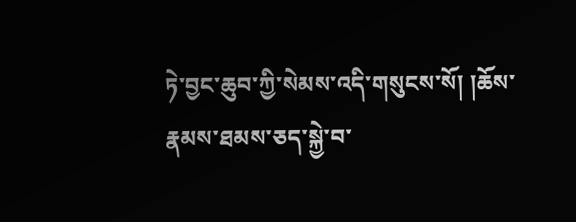ཏེ་བྱང་ཆུབ་ཀྱི་སེམས་འདི་གསུངས་སོ། །ཆོས་རྣམས་ཐམས་ཅད་སྐྱེ་བ་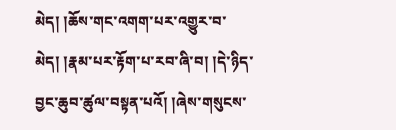མེད། །ཆོས་གང་འགག་པར་འགྱུར་བ་མེད། །རྣམ་པར་རྟོག་པ་རབ་ཞི་བ། །དེ་ཉིད་བྱང་ཆུབ་ཚུལ་བསྟན་པའོ། །ཞེས་གསུངས་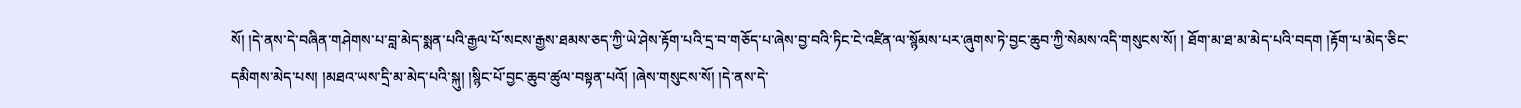སོ། །དེ་ནས་དེ་བཞིན་གཤེགས་པ་བླ་མེད་སྨན་པའི་རྒྱལ་པོ་སངས་རྒྱས་ཐམས་ཅད་ཀྱི་ཡེ་ཤེས་རྟོག་པའི་དྲ་བ་གཅོད་པ་ཞེས་བྱ་བའི་ཏིང་ངེ་འཛིན་ལ་སྙོམས་པར་ཞུགས་ཏེ་བྱང་ཆུབ་ཀྱི་སེམས་འདི་གསུངས་སོ། ། ཐོག་མ་ཐ་མ་མེད་པའི་བདག །རྟོག་པ་མེད་ཅིང་དམིགས་མེད་པས། །མཐའ་ཡས་དྲི་མ་མེད་པའི་སྐུ། །སྙིང་པོ་བྱང་ཆུབ་ཚུལ་བསྟན་པའོ། །ཞེས་གསུངས་སོ། །དེ་ནས་དེ་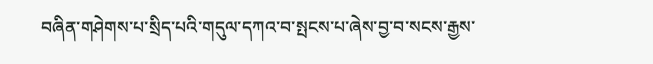བཞིན་གཤེགས་པ་སྲིད་པའི་གདུལ་དཀའ་བ་སྤངས་པ་ཞེས་བྱ་བ་སངས་རྒྱས་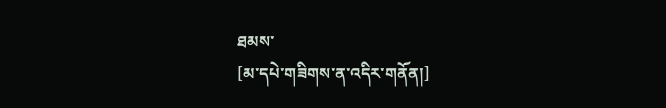ཐམས་
[མ་དཔེ་གཟིགས་ན་འདིར་གནོན།]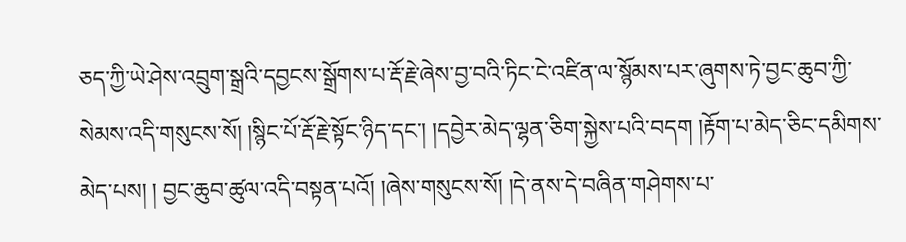ཅད་ཀྱི་ཡེ་ཤེས་འབྲུག་སྒྲའི་དབྱངས་སྒྲོགས་པ་རྡོ་རྗེ་ཞེས་བྱ་བའི་ཏིང་ངེ་འཛིན་ལ་སྙོམས་པར་ཞུགས་ཏེ་བྱང་ཆུབ་ཀྱི་སེམས་འདི་གསུངས་སོ། །སྙིང་པོ་རྡོ་རྗེ་སྟོང་ཉིད་དང་། །དབྱེར་མེད་ལྷན་ཅིག་སྐྱེས་པའི་བདག །རྟོག་པ་མེད་ཅིང་དམིགས་མེད་པས། ། བྱང་ཆུབ་ཚུལ་འདི་བསྟན་པའོ། །ཞེས་གསུངས་སོ། །དེ་ནས་དེ་བཞིན་གཤེགས་པ་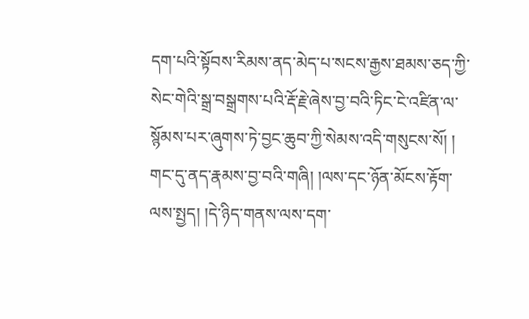དག་པའི་སྟོབས་རིམས་ནད་མེད་པ་སངས་རྒྱས་ཐམས་ཅད་ཀྱི་སེང་གེའི་སྒྲ་བསྒྲགས་པའི་རྡོ་རྗེ་ཞེས་བྱ་བའི་ཏིང་ངེ་འཛིན་ལ་སྙོམས་པར་ཞུགས་ཏེ་བྱང་ཆུབ་ཀྱི་སེམས་འདི་གསུངས་སོ། ། གང་དུ་ནད་རྣམས་བྱ་བའི་གཞི། །ལས་དང་ཉོན་མོངས་རྟོག་ལས་སྤྱད། །དེ་ཉིད་གནས་ལས་དག་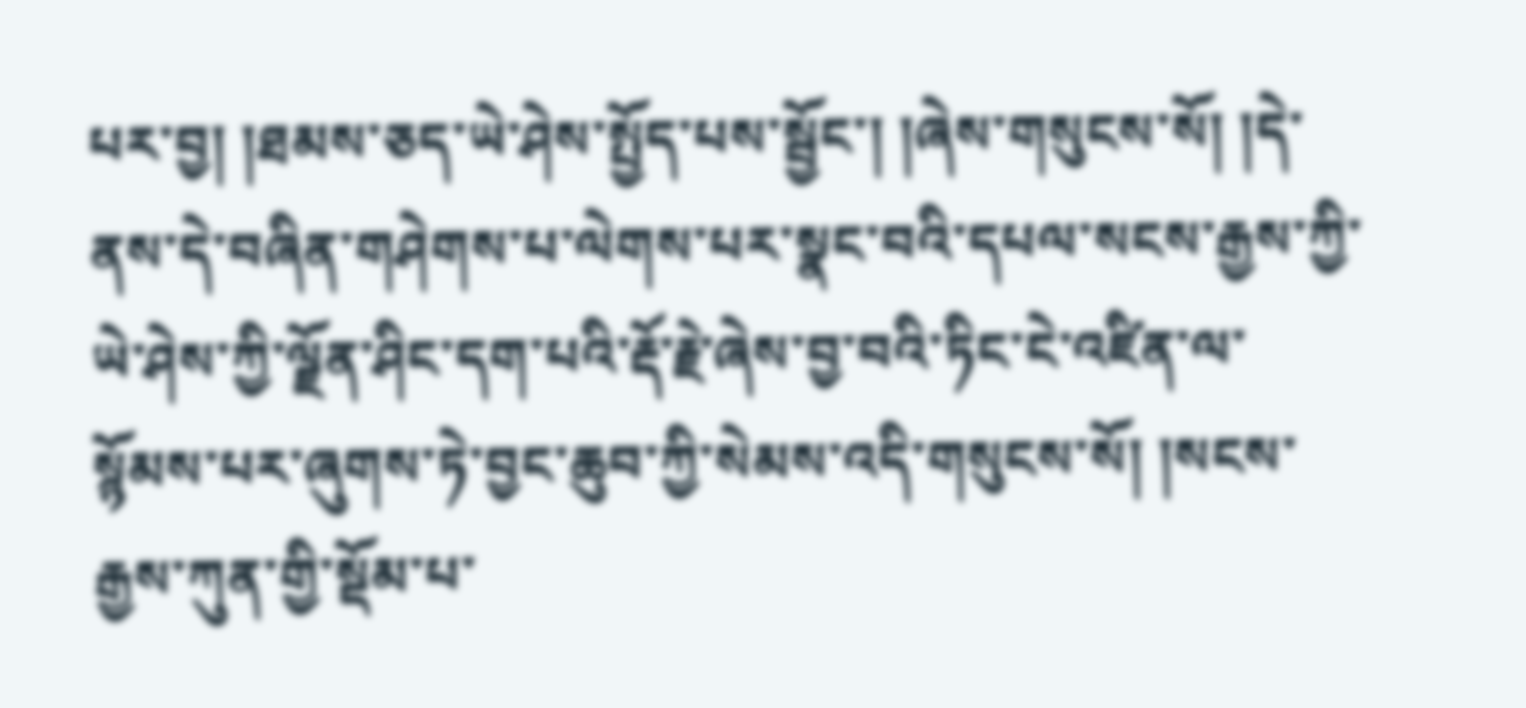པར་བྱ། །ཐམས་ཅད་ཡེ་ཤེས་སྤྱོད་པས་སྦྱོང་། །ཞེས་གསུངས་སོ། །དེ་ནས་དེ་བཞིན་གཤེགས་པ་ལེགས་པར་སྣང་བའི་དཔལ་སངས་རྒྱས་ཀྱི་ཡེ་ཤེས་ཀྱི་ལྗོན་ཤིང་དག་པའི་རྡོ་རྗེ་ཞེས་བྱ་བའི་ཏིང་ངེ་འཛིན་ལ་སྙོམས་པར་ཞུགས་ཏེ་བྱང་ཆུབ་ཀྱི་སེམས་འདི་གསུངས་སོ། །སངས་རྒྱས་ཀུན་གྱི་སྡོམ་པ་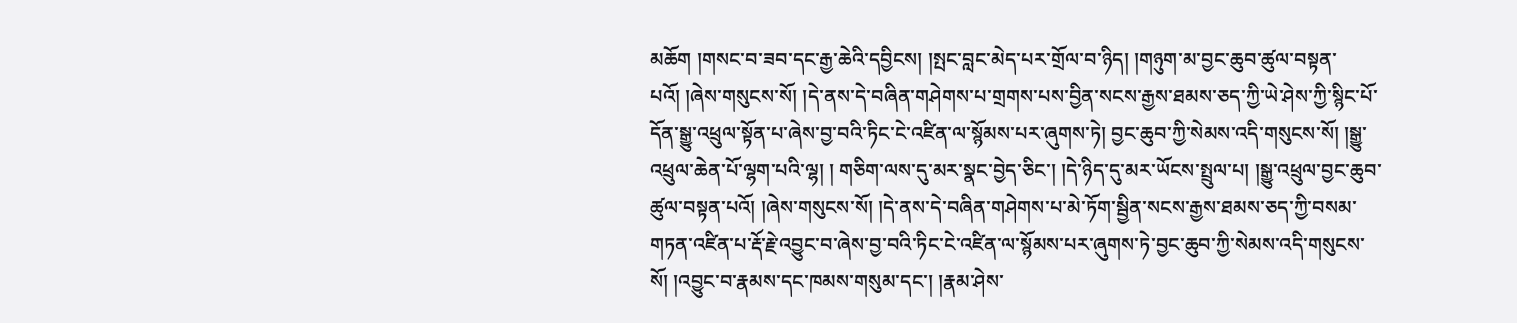མཆོག །གསང་བ་ཟབ་དང་རྒྱ་ཆེའི་དབྱིངས། །སྤང་བླང་མེད་པར་གྲོལ་བ་ཉིད། །གཉུག་མ་བྱང་ཆུབ་ཚུལ་བསྟན་པའོ། །ཞེས་གསུངས་སོ། །དེ་ནས་དེ་བཞིན་གཤེགས་པ་གྲགས་པས་བྱིན་སངས་རྒྱས་ཐམས་ཅད་ཀྱི་ཡེ་ཤེས་ཀྱི་སྙིང་པོ་དོན་སྒྱུ་འཕྲུལ་སྟོན་པ་ཞེས་བྱ་བའི་ཏིང་ངེ་འཛིན་ལ་སྙོམས་པར་ཞུགས་ཏེ། བྱང་ཆུབ་ཀྱི་སེམས་འདི་གསུངས་སོ། །སྒྱུ་འཕྲུལ་ཆེན་པོ་ལྷག་པའི་ལྷ། ། གཅིག་ལས་དུ་མར་སྣང་བྱེད་ཅིང་། །དེ་ཉིད་དུ་མར་ཡོངས་སྤྲུལ་པ། །སྒྱུ་འཕྲུལ་བྱང་ཆུབ་ཚུལ་བསྟན་པའོ། །ཞེས་གསུངས་སོ། །དེ་ནས་དེ་བཞིན་གཤེགས་པ་མེ་ཏོག་སྦྱིན་སངས་རྒྱས་ཐམས་ཅད་ཀྱི་བསམ་གཏན་འཛིན་པ་རྡོ་རྗེ་འབྱུང་བ་ཞེས་བྱ་བའི་ཏིང་ངེ་འཛིན་ལ་སྙོམས་པར་ཞུགས་ཏེ་བྱང་ཆུབ་ཀྱི་སེམས་འདི་གསུངས་སོ། །འབྱུང་བ་རྣམས་དང་ཁམས་གསུམ་དང་། །རྣམ་ཤེས་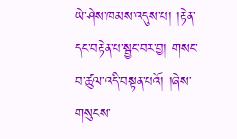ཡེ་ཤེས་ཁམས་འདུས་པ། །རྟེན་དང་བརྟེན་པ་སྦྱང་བར་བྱ། གསང་བ་ཚུལ་འདི་བསྟན་པའོ། །ཞེས་གསུངས་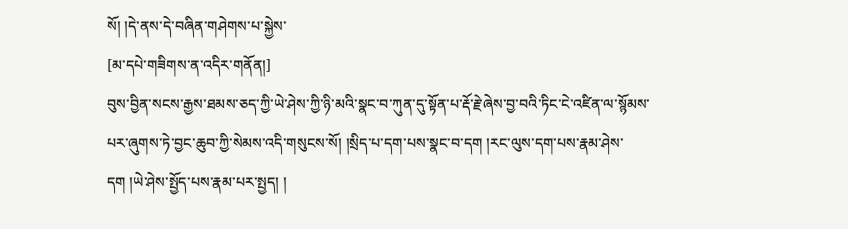སོ། །དེ་ནས་དེ་བཞིན་གཤེགས་པ་སྐྱེས་
[མ་དཔེ་གཟིགས་ན་འདིར་གནོན།]
བུས་བྱིན་སངས་རྒྱས་ཐམས་ཅད་ཀྱི་ཡེ་ཤེས་ཀྱི་ཉི་མའི་སྣང་བ་ཀུན་དུ་སྟོན་པ་རྡོ་རྗེ་ཞེས་བྱ་བའི་ཏིང་ངེ་འཛིན་ལ་སྙོམས་པར་ཞུགས་ཏེ་བྱང་ཆུབ་ཀྱི་སེམས་འདི་གསུངས་སོ། །སྲིད་པ་དག་པས་སྣང་བ་དག །རང་ལུས་དག་པས་རྣམ་ཤེས་དག །ཡེ་ཤེས་སྤྱོད་པས་རྣམ་པར་སྤྱད། །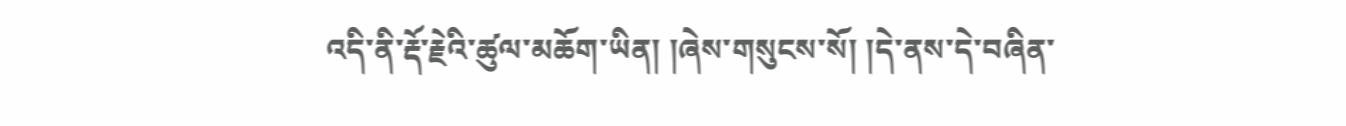འདི་ནི་རྡོ་རྗེའི་ཚུལ་མཆོག་ཡིན། །ཞེས་གསུངས་སོ། །དེ་ནས་དེ་བཞིན་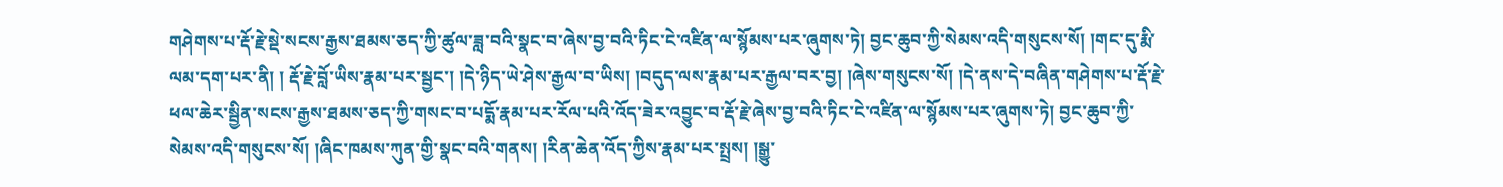གཤེགས་པ་རྡོ་རྗེ་སྡེ་སངས་རྒྱས་ཐམས་ཅད་ཀྱི་ཚུལ་ཟླ་བའི་སྣང་བ་ཞེས་བྱ་བའི་ཏིང་ངེ་འཛིན་ལ་སྙོམས་པར་ཞུགས་ཏེ། བྱང་ཆུབ་ཀྱི་སེམས་འདི་གསུངས་སོ། །གང་དུ་རྨི་ལམ་དག་པར་ནི། ། རྡོ་རྗེ་བློ་ཡིས་རྣམ་པར་སྦྱང་། །དེ་ཉིད་ཡེ་ཤེས་རྒྱལ་བ་ཡིས། །བདུད་ལས་རྣམ་པར་རྒྱལ་བར་བྱ། །ཞེས་གསུངས་སོ། །དེ་ནས་དེ་བཞིན་གཤེགས་པ་རྡོ་རྗེ་ཕལ་ཆེར་སྦྱིན་སངས་རྒྱས་ཐམས་ཅད་ཀྱི་གསང་བ་པདྨོ་རྣམ་པར་རོལ་པའི་འོད་ཟེར་འབྱུང་བ་རྡོ་རྗེ་ཞེས་བྱ་བའི་ཏིང་ངེ་འཛིན་ལ་སྙོམས་པར་ཞུགས་ཏེ། བྱང་ཆུབ་ཀྱི་སེམས་འདི་གསུངས་སོ། །ཞིང་ཁམས་ཀུན་གྱི་སྣང་བའི་གནས། །རིན་ཆེན་འོད་ཀྱིས་རྣམ་པར་སྤྲས། །སྒྱུ་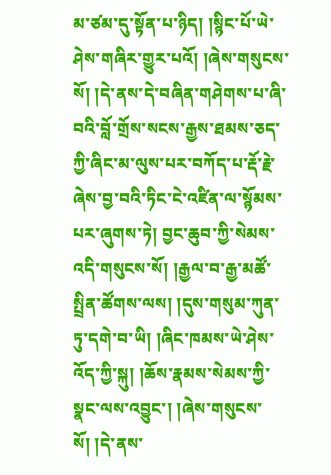མ་ཙམ་དུ་སྟོན་པ་ཉིད། །སྙིང་པོ་ཡེ་ཤེས་གཞིར་གྱུར་པའོ། །ཞེས་གསུངས་སོ། །དེ་ནས་དེ་བཞིན་གཤེགས་པ་ཞི་བའི་བློ་གྲོས་སངས་རྒྱས་ཐམས་ཅད་ཀྱི་ཞིང་མ་ལུས་པར་བཀོད་པ་རྡོ་རྗེ་ཞེས་བྱ་བའི་ཏིང་ངེ་འཛིན་ལ་སྙོམས་པར་ཞུགས་ཏེ། བྱང་ཆུབ་ཀྱི་སེམས་འདི་གསུངས་སོ། །རྒྱལ་བ་རྒྱ་མཚོ་སྤྲིན་ཚོགས་ལས། །དུས་གསུམ་ཀུན་ཏུ་དགེ་བ་ཡི། །ཞིང་ཁམས་ཡེ་ཤེས་འོད་ཀྱི་སྐུ། །ཆོས་རྣམས་སེམས་ཀྱི་སྣང་ལས་འབྱུང་། །ཞེས་གསུངས་སོ། །དེ་ནས་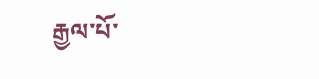རྒྱལ་པོ་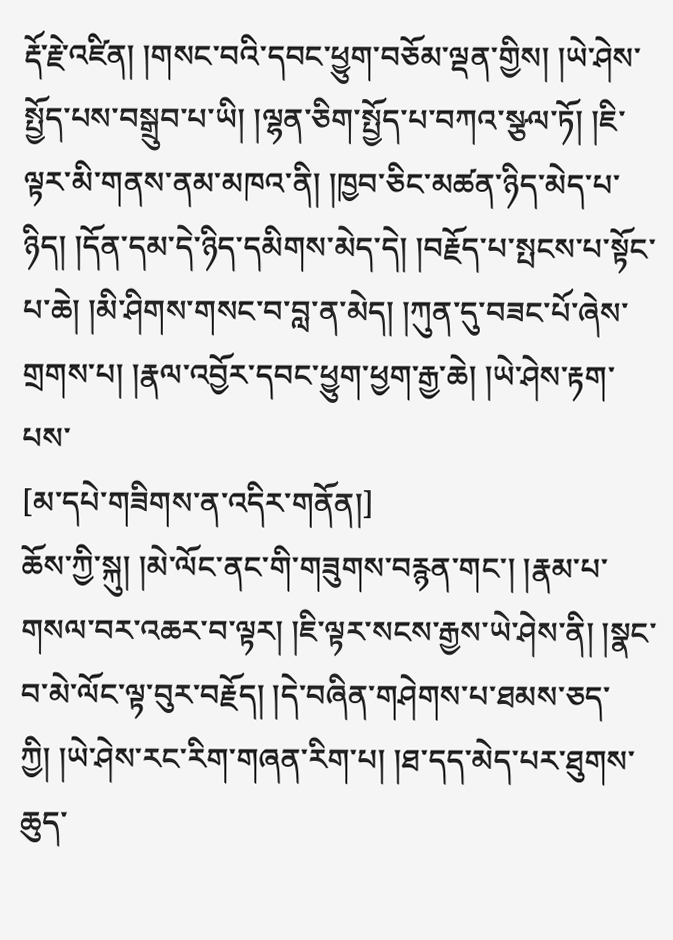རྡོ་རྗེ་འཛིན། །གསང་བའི་དབང་ཕྱུག་བཅོམ་ལྡན་གྱིས། །ཡེ་ཤེས་སྤྱོད་པས་བསྒྲུབ་པ་ཡི། །ལྷན་ཅིག་སྤྱོད་པ་བཀའ་སྩལ་ཏོ། །ཇི་ལྟར་མི་གནས་ནམ་མཁའ་ནི། །ཁྱབ་ཅིང་མཚན་ཉིད་མེད་པ་ཉིད། །དོན་དམ་དེ་ཉིད་དམིགས་མེད་དེ། །བརྗོད་པ་སྤངས་པ་སྟོང་པ་ཆེ། །མི་ཤིགས་གསང་བ་བླ་ན་མེད། །ཀུན་དུ་བཟང་པོ་ཞེས་གྲགས་པ། །རྣལ་འབྱོར་དབང་ཕྱུག་ཕྱག་རྒྱ་ཆེ། །ཡེ་ཤེས་རྟག་པས་
[མ་དཔེ་གཟིགས་ན་འདིར་གནོན།]
ཆོས་ཀྱི་སྐུ། །མེ་ལོང་ནང་གི་གཟུགས་བརྙན་གང་། །རྣམ་པ་གསལ་བར་འཆར་བ་ལྟར། །ཇི་ལྟར་སངས་རྒྱས་ཡེ་ཤེས་ནི། །སྣང་བ་མེ་ལོང་ལྟ་བུར་བརྗོད། །དེ་བཞིན་གཤེགས་པ་ཐམས་ཅད་ཀྱི། །ཡེ་ཤེས་རང་རིག་གཞན་རིག་པ། །ཐ་དད་མེད་པར་ཐུགས་ཆུད་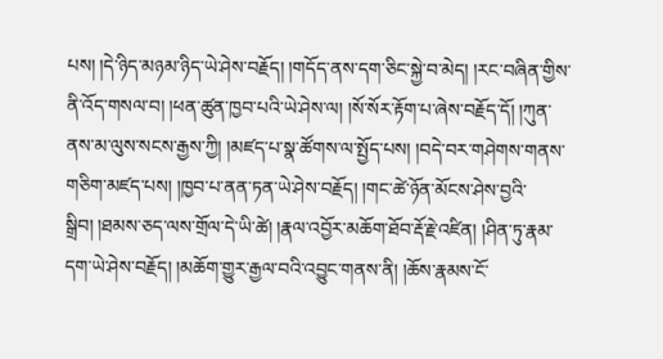པས། །དེ་ཉིད་མཉམ་ཉིད་ཡེ་ཤེས་བརྗོད། །གདོད་ནས་དག་ཅིང་སྐྱེ་བ་མེད། །རང་བཞིན་གྱིས་ནི་འོད་གསལ་བ། །ཕན་ཚུན་ཁྱབ་པའི་ཡེ་ཤེས་ལ། །སོ་སོར་རྟོག་པ་ཞེས་བརྗོད་དོ། །ཀུན་ནས་མ་ལུས་སངས་རྒྱས་ཀྱི། །མཛད་པ་སྣ་ཚོགས་ལ་སྤྱོད་པས། །བདེ་བར་གཤེགས་གནས་གཅིག་མཛད་པས། །ཁྱབ་པ་ནན་ཏན་ཡེ་ཤེས་བརྗོད། །གང་ཚེ་ཉོན་མོངས་ཤེས་བྱའི་སྒྲིབ། །ཐམས་ཅད་ལས་གྲོལ་དེ་ཡི་ཚེ། །རྣལ་འབྱོར་མཆོག་ཐོབ་རྡོ་རྗེ་འཛིན། །ཤིན་ཏུ་རྣམ་དག་ཡེ་ཤེས་བརྗོད། །མཆོག་གྱུར་རྒྱལ་བའི་འབྱུང་གནས་ནི། །ཆོས་རྣམས་ངོ་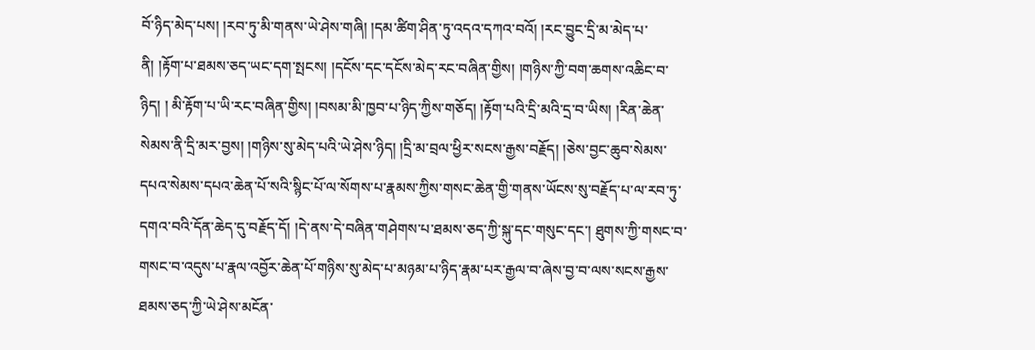བོ་ཉིད་མེད་པས། །རབ་ཏུ་མི་གནས་ཡེ་ཤེས་གཞི། །དམ་ཚིག་ཤིན་ཏུ་འདའ་དཀའ་བའོ། །རང་བྱུང་དྲི་མ་མེད་པ་ནི། །རྟོག་པ་ཐམས་ཅད་ཡང་དག་སྤངས། །དངོས་དང་དངོས་མེད་རང་བཞིན་གྱིས། །གཉིས་ཀྱི་བག་ཆགས་འཆིང་བ་ཉིད། ། མི་རྟོག་པ་ཡི་རང་བཞིན་གྱིས། །བསམ་མི་ཁྱབ་པ་ཉིད་ཀྱིས་གཅོད། །རྟོག་པའི་དྲི་མའི་དྲ་བ་ཡིས། །རིན་ཆེན་སེམས་ནི་དྲི་མར་བྱས། །གཉིས་སུ་མེད་པའི་ཡེ་ཤེས་ཉིད། །དྲི་མ་བྲལ་ཕྱིར་སངས་རྒྱས་བརྗོད། །ཅེས་བྱང་ཆུབ་སེམས་དཔའ་སེམས་དཔའ་ཆེན་པོ་སའི་སྙིང་པོ་ལ་སོགས་པ་རྣམས་ཀྱིས་གསང་ཆེན་གྱི་གནས་ཡོངས་སུ་བརྗོད་པ་ལ་རབ་ཏུ་དགའ་བའི་དོན་ཆེད་དུ་བརྗོད་དོ། །དེ་ནས་དེ་བཞིན་གཤེགས་པ་ཐམས་ཅད་ཀྱི་སྐུ་དང་གསུང་དང་། ཐུགས་ཀྱི་གསང་བ་གསང་བ་འདུས་པ་རྣལ་འབྱོར་ཆེན་པོ་གཉིས་སུ་མེད་པ་མཉམ་པ་ཉིད་རྣམ་པར་རྒྱལ་བ་ཞེས་བྱ་བ་ལས་སངས་རྒྱས་ཐམས་ཅད་ཀྱི་ཡེ་ཤེས་མངོན་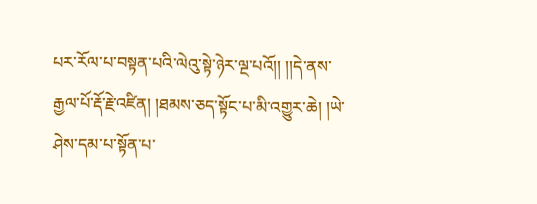པར་རོལ་པ་བསྟན་པའི་ལེའུ་སྟེ་ཉེར་ལྔ་པའོ།། །།དེ་ནས་རྒྱལ་པོ་རྡོ་རྗེ་འཛིན། །ཐམས་ཅད་སྟོང་པ་མི་འགྱུར་ཆེ། །ཡེ་ཤེས་དམ་པ་སྟོན་པ་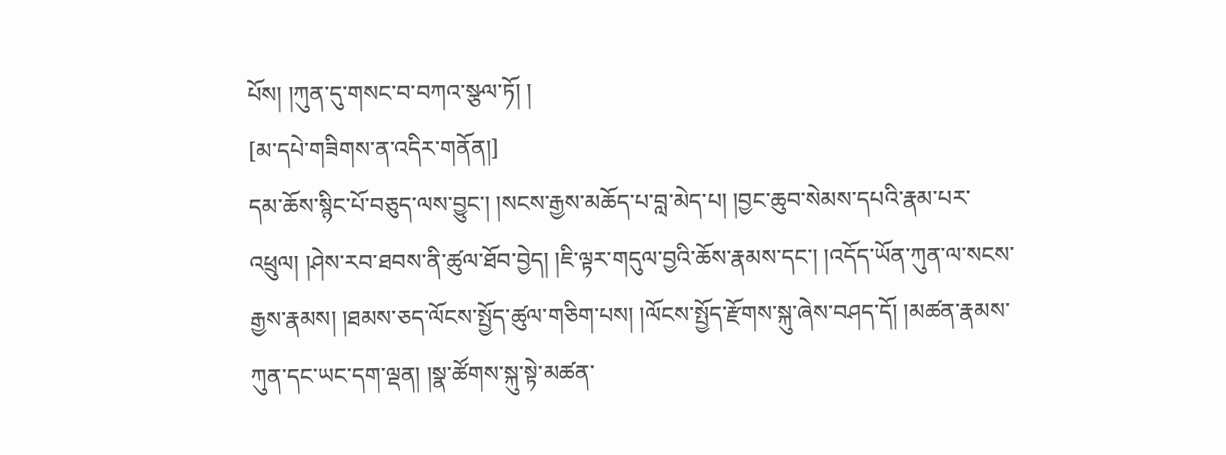པོས། །ཀུན་དུ་གསང་བ་བཀའ་སྩལ་ཏོ། །
[མ་དཔེ་གཟིགས་ན་འདིར་གནོན།]
དམ་ཆོས་སྙིང་པོ་བཅུད་ལས་བྱུང་། །སངས་རྒྱས་མཆོད་པ་བླ་མེད་པ། །བྱང་ཆུབ་སེམས་དཔའི་རྣམ་པར་འཕྲུལ། །ཤེས་རབ་ཐབས་ནི་ཚུལ་ཐོབ་བྱེད། །ཇི་ལྟར་གདུལ་བྱའི་ཆོས་རྣམས་དང་། །འདོད་ཡོན་ཀུན་ལ་སངས་རྒྱས་རྣམས། །ཐམས་ཅད་ལོངས་སྤྱོད་ཚུལ་གཅིག་པས། །ལོངས་སྤྱོད་རྫོགས་སྐུ་ཞེས་བཤད་དོ། །མཚན་རྣམས་ཀུན་དང་ཡང་དག་ལྡན། །སྣ་ཚོགས་སྐུ་སྟེ་མཚན་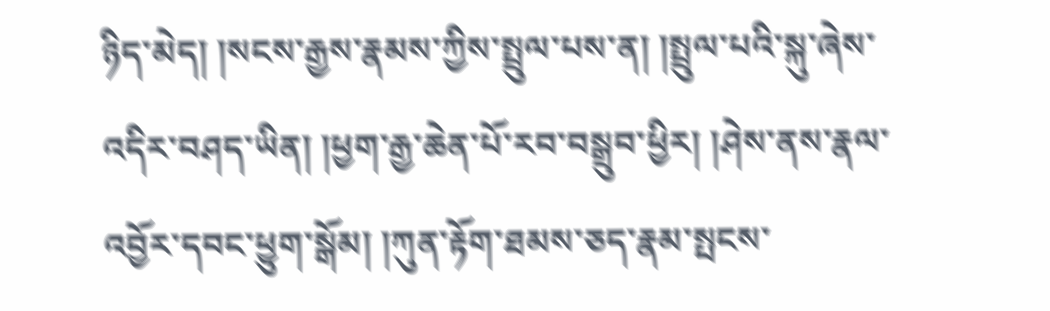ཉིད་མེད། །སངས་རྒྱས་རྣམས་ཀྱིས་སྤྲུལ་པས་ན། །སྤྲུལ་པའི་སྐུ་ཞེས་འདིར་བཤད་ཡིན། །ཕྱག་རྒྱ་ཆེན་པོ་རབ་བསྒྲུབ་ཕྱིར། །ཤེས་ནས་རྣལ་འབྱོར་དབང་ཕྱུག་སྒོམ། །ཀུན་རྟོག་ཐམས་ཅད་རྣམ་སྤངས་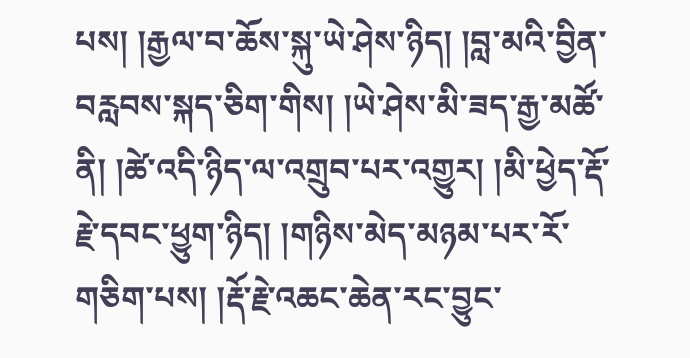པས། །རྒྱལ་བ་ཆོས་སྐུ་ཡེ་ཤེས་ཉིད། །བླ་མའི་བྱིན་བརླབས་སྐད་ཅིག་གིས། །ཡེ་ཤེས་མི་ཟད་རྒྱ་མཚོ་ནི། །ཚེ་འདི་ཉིད་ལ་འགྲུབ་པར་འགྱུར། །མི་ཕྱེད་རྡོ་རྗེ་དབང་ཕྱུག་ཉིད། །གཉིས་མེད་མཉམ་པར་རོ་གཅིག་པས། །རྡོ་རྗེ་འཆང་ཆེན་རང་བྱུང་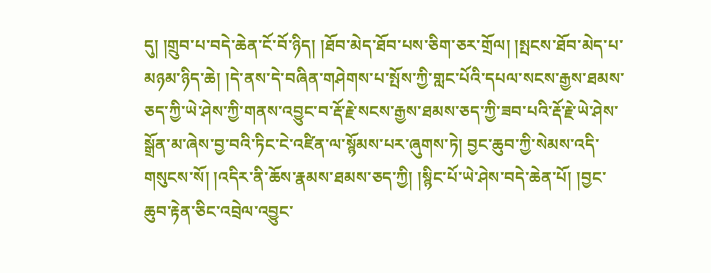དུ། །གྲུབ་པ་བདེ་ཆེན་ངོ་བོ་ཉིད། །ཐོབ་མེད་ཐོབ་པས་ཅིག་ཅར་གྲོལ། །སྤངས་ཐོབ་མེད་པ་མཉམ་ཉིད་ཆེ། །དེ་ནས་དེ་བཞིན་གཤེགས་པ་སྤོས་ཀྱི་གླང་པོའི་དཔལ་སངས་རྒྱས་ཐམས་ཅད་ཀྱི་ཡེ་ཤེས་ཀྱི་གནས་འབྱུང་བ་རྡོ་རྗེ་སངས་རྒྱས་ཐམས་ཅད་ཀྱི་ཟབ་པའི་རྡོ་རྗེ་ཡེ་ཤེས་སྒྲོན་མ་ཞེས་བྱ་བའི་ཏིང་ངེ་འཛིན་ལ་སྙོམས་པར་ཞུགས་ཏེ། བྱང་ཆུབ་ཀྱི་སེམས་འདི་གསུངས་སོ། །འདིར་ནི་ཆོས་རྣམས་ཐམས་ཅད་ཀྱི། །སྙིང་པོ་ཡེ་ཤེས་བདེ་ཆེན་པོ། །བྱང་ཆུབ་རྟེན་ཅིང་འབྲེལ་འབྱུང་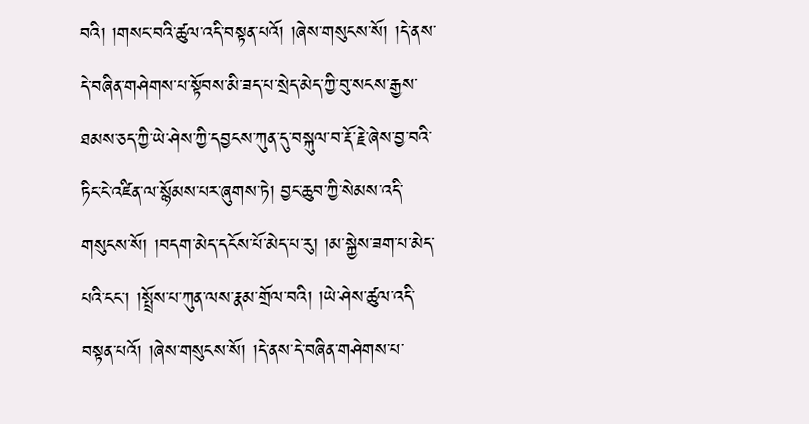བའི། །གསང་བའི་ཚུལ་འདི་བསྟན་པའོ། །ཞེས་གསུངས་སོ། །དེ་ནས་དེ་བཞིན་གཤེགས་པ་སྟོབས་མི་ཟད་པ་སྲེད་མེད་ཀྱི་བུ་སངས་རྒྱས་ཐམས་ཅད་ཀྱི་ཡེ་ཤེས་ཀྱི་དབྱངས་ཀུན་དུ་བསྐུལ་བ་རྡོ་རྗེ་ཞེས་བྱ་བའི་ཏིང་ངེ་འཛིན་ལ་སྙོམས་པར་ཞུགས་ཏེ། བྱང་ཆུབ་ཀྱི་སེམས་འདི་གསུངས་སོ། །བདག་མེད་དངོས་པོ་མེད་པ་རུ། །མ་སྐྱེས་ཟག་པ་མེད་པའི་ངང་། །སྤྲོས་པ་ཀུན་ལས་རྣམ་གྲོལ་བའི། །ཡེ་ཤེས་ཚུལ་འདི་བསྟན་པའོ། །ཞེས་གསུངས་སོ། །དེ་ནས་དེ་བཞིན་གཤེགས་པ་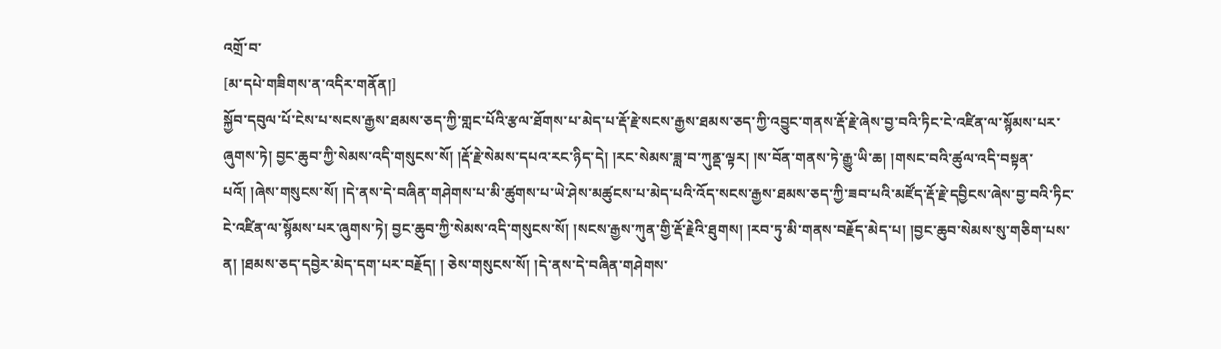འགྲོ་བ་
[མ་དཔེ་གཟིགས་ན་འདིར་གནོན།]
སྐྱོབ་དབུལ་པོ་ངེས་པ་སངས་རྒྱས་ཐམས་ཅད་ཀྱི་གླང་པོའི་རྩལ་ཐོགས་པ་མེད་པ་རྡོ་རྗེ་སངས་རྒྱས་ཐམས་ཅད་ཀྱི་འབྱུང་གནས་རྡོ་རྗེ་ཞེས་བྱ་བའི་ཏིང་ངེ་འཛིན་ལ་སྙོམས་པར་ཞུགས་ཏེ། བྱང་ཆུབ་ཀྱི་སེམས་འདི་གསུངས་སོ། །རྡོ་རྗེ་སེམས་དཔའ་རང་ཉིད་དེ། །རང་སེམས་ཟླ་བ་ཀུནྡ་ལྟར། །ས་བོན་གནས་ཏེ་རྒྱུ་ཡི་ཆ། །གསང་བའི་ཚུལ་འདི་བསྟན་པའོ། །ཞེས་གསུངས་སོ། །དེ་ནས་དེ་བཞིན་གཤེགས་པ་མི་ཚུགས་པ་ཡེ་ཤེས་མཚུངས་པ་མེད་པའི་འོད་སངས་རྒྱས་ཐམས་ཅད་ཀྱི་ཟབ་པའི་མཛོད་རྡོ་རྗེ་དབྱིངས་ཞེས་བྱ་བའི་ཏིང་ངེ་འཛིན་ལ་སྙོམས་པར་ཞུགས་ཏེ། བྱང་ཆུབ་ཀྱི་སེམས་འདི་གསུངས་སོ། །སངས་རྒྱས་ཀུན་གྱི་རྡོ་རྗེའི་ཐུགས། །རབ་ཏུ་མི་གནས་བརྗོད་མེད་པ། །བྱང་ཆུབ་སེམས་སུ་གཅིག་པས་ན། །ཐམས་ཅད་དབྱེར་མེད་དག་པར་བརྗོད། ། ཅེས་གསུངས་སོ། །དེ་ནས་དེ་བཞིན་གཤེགས་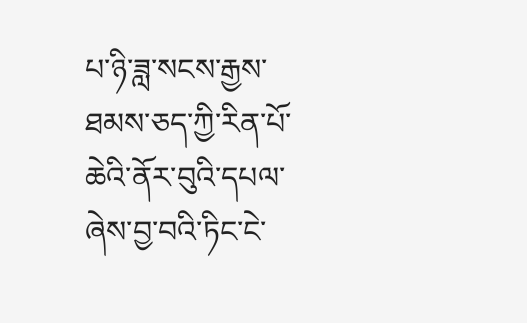པ་ཉི་ཟླ་སངས་རྒྱས་ཐམས་ཅད་ཀྱི་རིན་པོ་ཆེའི་ནོར་བུའི་དཔལ་ཞེས་བྱ་བའི་ཏིང་ངེ་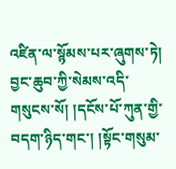འཛིན་ལ་སྙོམས་པཪ་ཞུགས་ཏེ། བྱང་ཆུབ་ཀྱི་སེམས་འདི་གསུངས་སོ། །དངོས་པོ་ཀུན་གྱི་བདག་ཉིད་གང་། །སྟོང་གསུམ་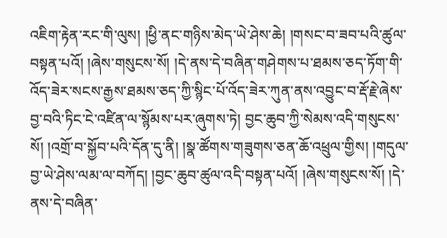འཇིག་རྟེན་རང་གི་ལུས། །ཕྱི་ནང་གཉིས་མེད་ཡེ་ཤེས་ཆེ། །གསང་བ་ཟབ་པའི་ཚུལ་བསྟན་པའོ། །ཞེས་གསུངས་སོ། །དེ་ནས་དེ་བཞིན་གཤེགས་པ་ཐམས་ཅད་ཏོག་གི་འོད་ཟེར་སངས་རྒྱས་ཐམས་ཅད་ཀྱི་སྙིང་པོ་འོད་ཟེར་ཀུན་ནས་འབྱུང་བ་རྡོ་རྗེ་ཞེས་བྱ་བའི་ཏིང་ངེ་འཛིན་ལ་སྙོམས་པར་ཞུགས་ཏེ། བྱང་ཆུབ་ཀྱི་སེམས་འདི་གསུངས་སོ། །འགྲོ་བ་སྐྱོབ་པའི་དོན་དུ་ནི། །སྣ་ཚོགས་གཟུགས་ཅན་ཆོ་འཕྲུལ་གྱིས། །གདུལ་བྱ་ཡེ་ཤེས་ལམ་ལ་བཀོད། །བྱང་ཆུབ་ཚུལ་འདི་བསྟན་པའོ། །ཞེས་གསུངས་སོ། །དེ་ནས་དེ་བཞིན་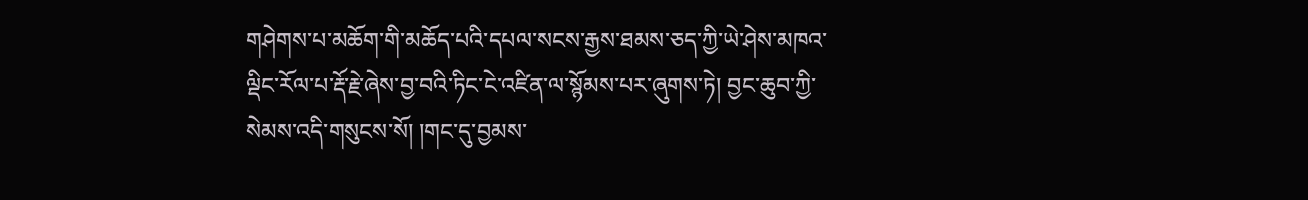གཤེགས་པ་མཆོག་གི་མཆོད་པའི་དཔལ་སངས་རྒྱས་ཐམས་ཅད་ཀྱི་ཡེ་ཤེས་མཁའ་ལྡིང་རོལ་པ་རྡོ་རྗེ་ཞེས་བྱ་བའི་ཏིང་ངེ་འཛིན་ལ་སྙོམས་པར་ཞུགས་ཏེ། བྱང་ཆུབ་ཀྱི་སེམས་འདི་གསུངས་སོ། །གང་དུ་བྱམས་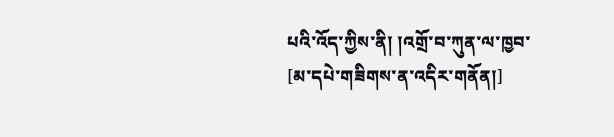པའི་འོད་ཀྱིས་ནི། །འགྲོ་བ་ཀུན་ལ་ཁྱབ་
[མ་དཔེ་གཟིགས་ན་འདིར་གནོན།]